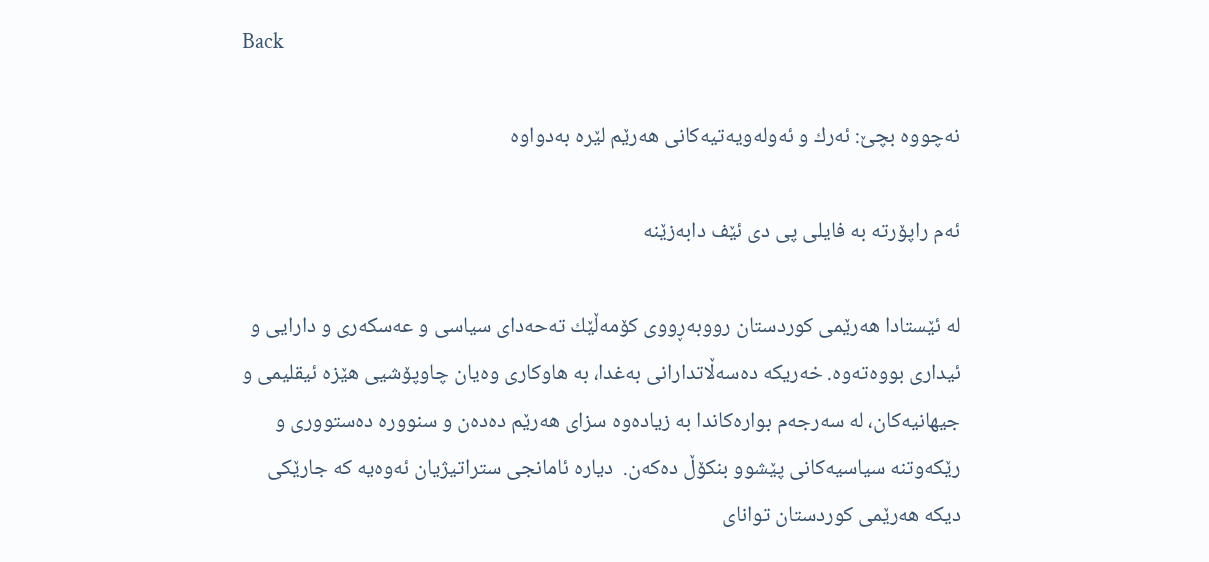Back

نه‌چووه‌ بچێ: ئه‌رك و ئه‌وله‌ويه‌تيه‌كانی هه‌رێم لێره‌ به‌دواوه

ئەم راپۆرتە بە فایلی پی دی ئێف دابەزێنە

له‌ ئێستادا هه‌رێمی كوردستان رووبه‌ڕووی كۆمه‌ڵێك ته‌حه‌دای سياسی و عه‌سكه‌ری و دارايی و ئيداری بووه‌ته‌وه‌. خه‌ريكه‌ ده‌سه‌ڵاتدارانی به‌غدا، به‌ هاوكاری وه‌يان چاوپۆشيی هێزه‌ ئيقليمی و جيهانيه‌كان، له‌ سه‌رجه‌م بواره‌كاندا به‌ زياده‌وه‌ سزای هه‌رێم ده‌ده‌ن و سنووره‌ ده‌ستووری و رێكه‌وتنه‌ سياسيه‌كانی پێشوو بنكۆڵ ده‌كه‌ن.  دياره‌ ئامانجی ستراتيژیان‌ ئه‌وه‌يه‌ كه‌ جارێكی ديكه‌ هه‌رێمی كوردستان توانای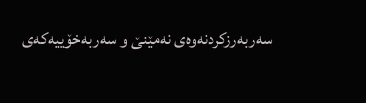سه‌ربه‌رزكردنه‌وه‌ی نه‌مێنێ و سه‌ربه‌خۆييه‌كه‌ی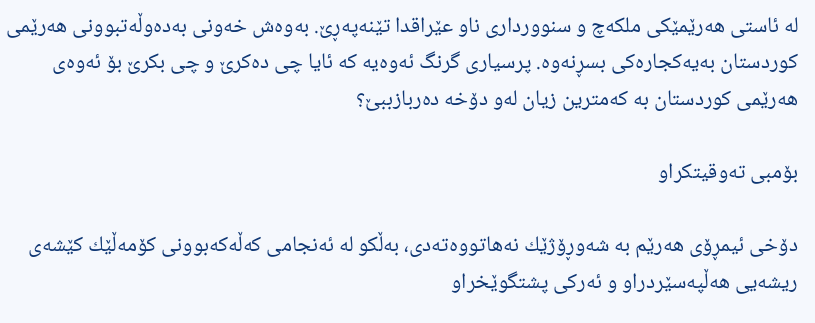له‌‌ ئاستی هه‌رێمێكی ملكه‌چ و سنوورداری ناو عێراقدا تێنه‌په‌ڕێ. به‌وه‌ش خه‌ونی به‌ده‌وڵه‌تبوونی هه‌رێمی كوردستان به‌يه‌كجاره‌كی بسڕنه‌وه‌‌. پرسياری گرنگ ئه‌وه‌يه‌ كه‌ ئايا چی ده‌كرێ و چی بكرێ بۆ ئه‌وه‌ی هه‌رێمی كوردستان به‌ كه‌مترين زيان له‌و دۆخه‌ ده‌ربازببێ؟

بۆمبی ته‌وقيتكراو

دۆخی ئيمڕۆی هه‌رێم به‌ شه‌وڕۆژێك نه‌هاتووه‌ته‌دی، به‌ڵكو له‌ ئه‌نجامی كه‌ڵه‌كه‌بوونی كۆمه‌ڵێك كێشه‌ی ريشه‌یی هه‌ڵپه‌سێردراو و ئه‌ركی پشتگوێخراو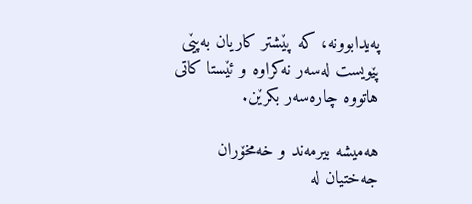په‌يدابوونه‌، كه‌ پێشتر كاريان به‌پێی پێويست له‌سه‌ر نه‌كراوه‌ و ئێستا كاتی هاتووه‌ چاره‌سه‌ر بكرێن.

هه‌ميشه‌ بيرمه‌ند و خه‌مخۆران جه‌ختيان له‌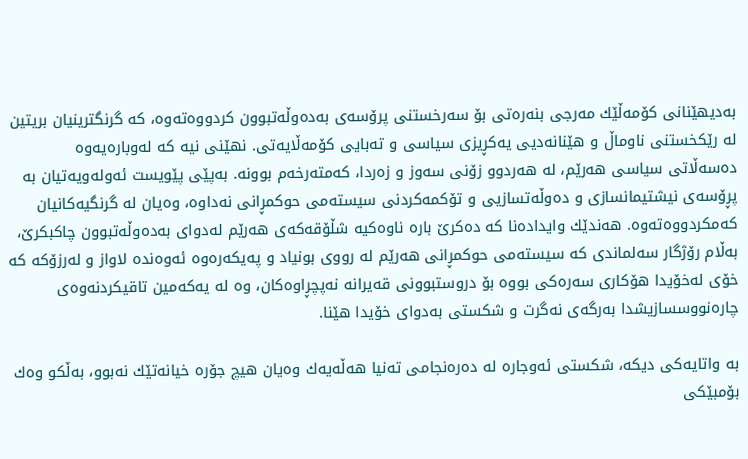به‌ديهێنانی كۆمه‌ڵێك مه‌رجی بنه‌ره‌تی بۆ سه‌رخستنی پرۆسه‌ی به‌ده‌وڵه‌تبوون كردووه‌ته‌وه، كه‌ گرنگترينيان بريتين له‌ رێكخستنی ناوماڵ و هێنانه‌ديی يه‌كڕيزی سياسی و ته‌بايی كۆمه‌ڵايه‌تی. نهێنی نيه‌ كه‌ له‌وباره‌يه‌وه‌ ده‌سه‌ڵاتی سياسی هه‌رێم، له‌ هه‌ردوو زۆنی سه‌وز و زه‌ردا، كه‌مته‌رخه‌م بوونه‌. به‌پێی پێويست ئه‌وله‌ويه‌تیان به‌ پڕۆسه‌ی نيشتيمانسازی و ده‌وڵه‌تسازيی و تۆكمه‌كردنی سيسته‌می حوكمڕانی نه‌داوه، وه‌يان له‌ گرنگيه‌كانیان كه‌مكردووه‌ته‌وه. هه‌ندێك وایداده‌نا كه‌ ده‌كرێ باره‌ ناوه‌كيه‌ شڵۆقه‌كه‌ی هه‌رێم له‌دوای به‌ده‌وڵه‌تبوون چاكبكرێ، به‌ڵام رۆژگار سه‌لماندی كه‌ سيسته‌می حوكمڕانی هه‌رێم له‌ رووی بونياد و په‌يكه‌ره‌وه‌ ئه‌وه‌نده‌ لاواز و له‌رزۆكه كه‌ خۆی له‌خۆيدا هۆكاری سه‌ره‌كی بووه‌ بۆ دروستبوونی قه‌يرانه‌‌ نه‌پچڕاوه‌‌كان‌، وه له‌ يه‌كه‌مين تاقیكردنه‌وه‌ی چاره‌نووسسازيشدا به‌رگه‌ی‌ نه‌گرت و شكستی به‌دوای خۆيدا هێنا.

به‌ واتايه‌كی ديكه‌، شكستی ئه‌وجاره‌ له‌ ده‌ره‌نجامی ته‌نيا هه‌ڵه‌يه‌ك وه‌يان هيچ جۆره‌ خيانه‌تێك نه‌بوو، به‌ڵكو وه‌ك بۆمبێكی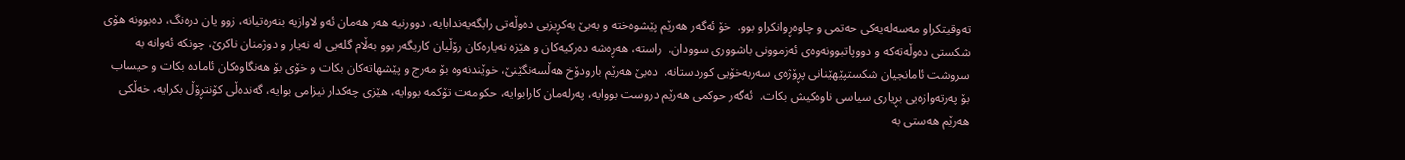ته‌وقيتكراو مه‌سه‌له‌يه‌كی حه‌تمی و چاوه‌ڕوانكراو بوو.  خۆ ئه‌گه‌ر هه‌رێم پێشوه‌خته‌ و به‌بێ يه‌كڕيزيی ده‌وڵه‌تی رابگه‌يه‌ندابايه‌‌، دوورنيه‌ هه‌ر هه‌مان ئه‌و لاوازيه‌ بنه‌ره‌تيانه‌، زوو يان دره‌نگ، ده‌بوونه‌ هۆی شكستی ده‌وڵه‌ته‌كه‌‌ و دووپاتبوونه‌وه‌ی ئه‌زموونی باشووری سوودان.  راسته‌، هه‌ڕه‌شه‌ ده‌ركيه‌كان و هێزه‌ نه‌ياره‌كان رۆڵيان كاريگه‌ر بوو به‌ڵام گله‌يی له‌ نه‌يار و دوژمنان ناكرێ، چونكه‌ ئه‌وانه‌ به‌ سروشت ئامانجيان شكستپێهێنانی پڕۆژه‌ی سه‌ربه‌خۆيی كوردستانه‌.  ده‌بێ هه‌رێم بارودۆخ هه‌ڵسه‌نگێنێ، خوێندنه‌وه‌ بۆ مه‌رج و پێشهاته‌كان بكات و خۆی بۆ هه‌نگاوه‌كان ئاماده‌ بكات و حيساب بۆ په‌رته‌وازه‌يی بڕياری سياسی ناوه‌كيش بكات.  ئه‌گه‌ر حوكمی هه‌رێم دروست بووايه‌، په‌رله‌مان كارابوايه‌، حكومه‌ت تۆكمه‌ بووايه‌، هێزی چه‌كدار نيزامی بوايه‌، گه‌نده‌ڵی كۆنتڕۆڵ بكرايه‌، خه‌ڵكی هه‌رێم هه‌ستی به‌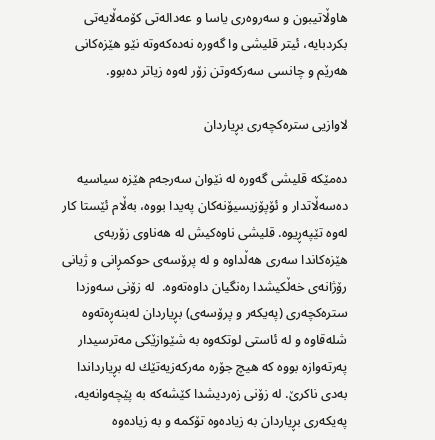هاوڵاتيبون و سه‌روه‌ری ياسا و عه‌داله‌تی كۆمه‌ڵايه‌تی بكردبايه‌، ئيتر قليشی وا گه‌وره‌ نه‌ده‌كه‌وته‌ نێو هێزه‌كانی هه‌رێم و چانسی سه‌ركه‌وتن زۆر له‌وه‌ زياتر ده‌بوو.

لاوازيی ستره‌كچه‌ری بڕياردان

ده‌مێكه‌ قليشی گه‌وره‌ له‌ نێوان سه‌رجه‌م هێزه‌ سياسيه‌ ده‌سه‌ڵاتدار و ئۆپۆزيسيۆنه‌كان په‌يدا بووه‌، به‌ڵام ئێستا كار له‌وه‌ تێپه‌ڕيوه‌. قليشی ناوه‌كیش له‌ هه‌ناوی زۆربه‌ی هێزه‌كاندا سه‌ری هه‌ڵداوه‌ و له‌ پرۆسه‌ی حوكمڕانی و ژيانی رۆژانه‌ی خه‌ڵكيشدا ره‌نگیان داوه‌ته‌وه‌.  له‌ زۆنی سه‌وزدا ستره‌كچه‌ری (په‌يكه‌ر و پرۆسه‌ی) بڕياردان له‌بنه‌ڕه‌ته‌وه‌ شله‌قاوه‌ و له‌ ئاستی لوتكه‌وه‌ به‌ شێوازێكی مه‌ترسيدار په‌رته‌وازه‌ بووه كه‌ هيچ جۆره‌ مه‌ركه‌زيه‌تێك له‌ بڕيارداندا به‌دی ناكرێ. له‌ زۆنی زه‌رديشدا كێشه‌كه‌ به‌ پێچه‌وانه‌يه‌، په‌يكه‌ری بڕياردان به‌ زياده‌وه‌ تۆكمه‌ و به‌ زياده‌وه‌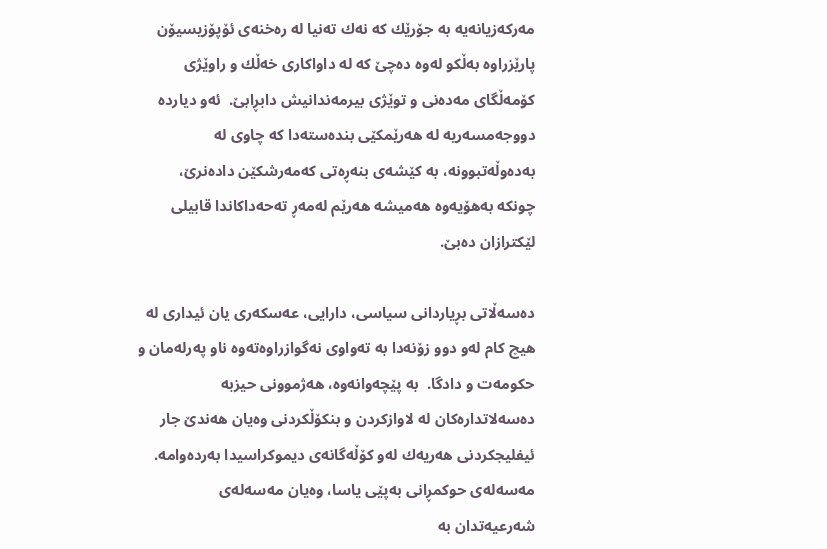مه‌ركه‌زيانه‌يه‌ به‌ جۆرێك كه‌ نه‌ك ته‌نيا له‌ ره‌خنه‌ی ئۆپۆزيسيۆن پارێزراوه‌ به‌ڵكو له‌وه‌ ده‌چێ كه‌ له‌‌ داواكاری خه‌ڵك و راوێژی كۆمه‌ڵگای مه‌ده‌نی و توێژی بيرمه‌ندانيش دابڕابێ‌.  ئه‌و ديارده‌ دووجه‌مسه‌ريه له‌ هه‌رێمكێی بنده‌سته‌دا كه‌ چاوی له‌ به‌ده‌وڵه‌تبوونه،‌ به‌ كێشه‌ی بنه‌ڕه‌تی كه‌مه‌رشكێن داده‌نرێ، چونكه‌ به‌‌هۆيه‌وه‌ هه‌ميشه‌ هه‌رێم له‌مه‌ڕ ته‌حه‌داكاندا قابيلی لێكترازان ده‌بێ‌.

ده‌سه‌ڵاتی بڕياردانی سياسی، دارايی، عه‌سكه‌ری يان ئيداری له‌ هيچ كام له‌و دوو زۆنه‌‌‌دا به‌ ته‌واوی نه‌گوازراوه‌ته‌وه‌ ناو په‌رله‌مان و حكومه‌ت و دادگا.  به‌ پێچه‌وانه‌وه‌، هه‌ژموونی حيزبه‌ ده‌سه‌لاتداره‌كان له‌ لاوازكردن و بنكۆڵكردنی وه‌يان هه‌ندێ جار ئيفليجكردنی هه‌ريه‌ك له‌و كۆڵه‌گانه‌ی ديموكراسيدا به‌رده‌وامه‌‌. مه‌سه‌له‌ی حوكمڕانی به‌پێی ياسا، وه‌يان مه‌سه‌له‌ی شه‌رعيه‌تدان به‌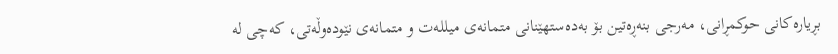بڕياره‌كانی حوكمڕانی، مه‌رجی بنه‌ڕه‌تين بۆ به‌ده‌ستهێنانی متمانه‌ی ميلله‌ت و متمانه‌ی نێوده‌وڵه‌تی، كه‌چی له‌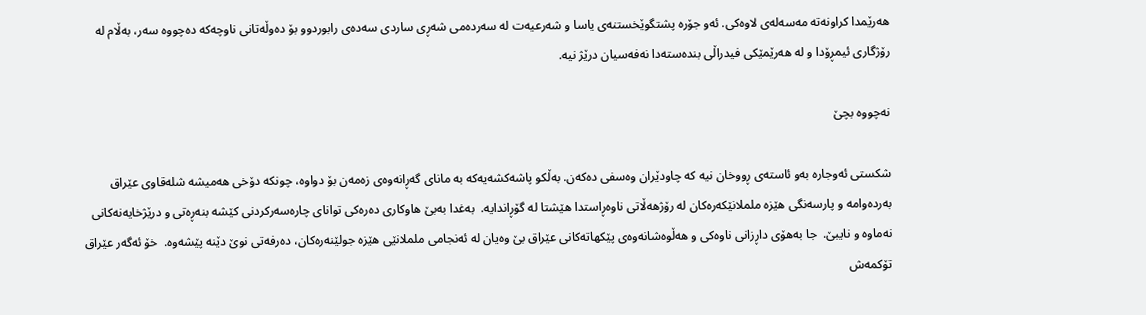هه‌رێمدا كراونه‌ته‌ مه‌سه‌له‌ی لاوه‌كی. ئه‌و جۆره‌ پشتگوێخستنه‌ی ياسا و شه‌رعيه‌ت له‌ سه‌رده‌می شه‌ڕی ساردی سه‌ده‌ی رابوردوو بۆ ده‌وڵه‌تانی ناوچه‌كه‌ ده‌چووه‌ سه‌ر، به‌ڵام له‌ رۆژگاری ئيمڕۆدا و له‌ هه‌رێمێكی فيدراڵی بنده‌سته‌دا نه‌فه‌سيان درێژ نيه‌.

نه‌چووه‌ بچێ

شكستی ئه‌وجاره‌ به‌و ئاسته‌‌ی ڕووخان نيه‌ كه‌ چاودێران وه‌سفی ده‌كه‌ن. به‌ڵكو پاشه‌كشه‌يه‌كه‌ به‌ مانای گه‌ڕانه‌وه‌ی زه‌مه‌ن بۆ دواوه،‌ چونكه‌ دۆخی هه‌ميشه‌ شله‌قاوی عێراق به‌رده‌وامه‌ و پارسه‌نگی هێزه‌ ململانێكه‌ره‌كان له‌ رۆژهه‌ڵاتی ناوه‌ڕاستدا هێشتا له‌ گۆڕاندايه‌.  به‌غدا به‌بێ هاوكاری ده‌ره‌كی توانای چاره‌سه‌ركردنی كێشه‌ بنه‌ڕه‌تی و درێژخايه‌نه‌كانی نه‌ماوه‌ و نايبێ.  جا به‌هۆی داڕزانی ناوه‌كی و هه‌ڵوه‌شانه‌وه‌ی پێكهاته‌كانی عێراق بێ وه‌يان له‌ ئه‌نجامی ململانێی هێزه‌ جولێنه‌ره‌كان، ده‌رفه‌تی نوێ دێنه‌ پێشه‌وه‌.  خۆ ئه‌گه‌ر عێراق تۆكمه‌ش‌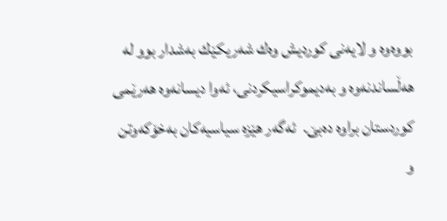بووه‌وه‌ و لايه‌نی كورديش وه‌ك شه‌ريكێك به‌شدار بوو له‌ هه‌ڵساندنه‌وه‌ و به‌ديموكراسيكردنی، ئه‌وا ديسانه‌وه‌ هه‌رێمی كوردستان براوه‌ ده‌بێ.  ئه‌گه‌ر هێزه‌ سياسيه‌كان به‌خۆكه‌وتن و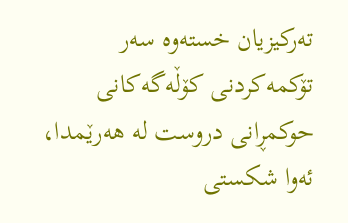ته‌ركيزيان خسته‌‌وه سه‌ر تۆكمه‌كردنی كۆڵه‌گه‌كانی حوكمڕانی دروست له‌ هه‌رێمدا، ئه‌وا شكستی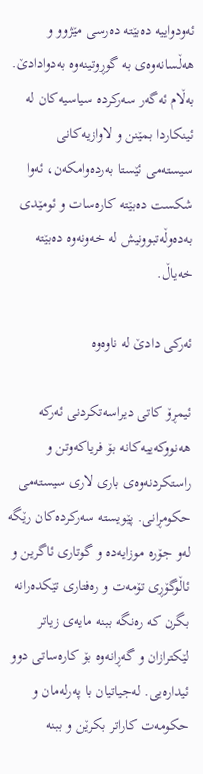ئه‌ودواييه‌‌ ده‌بێته‌ ده‌رسی مێژوو و هه‌ڵسانه‌وه‌ی به‌ گوڕوتينه‌وه‌ به‌دوادادێ.  به‌ڵام ئه‌گه‌ر سه‌ركرده‌ سياسيه‌كان له‌ ئينكاردا بمێنن و لاوازيه‌كانی سيسته‌می ئێستا به‌رده‌وامكه‌ن، ئه‌وا شكست ده‌بێته‌ كاره‌سات و‌ ئومێدی به‌ده‌وڵه‌تبوونيش له‌ خه‌ونه‌وه‌ ده‌بێته‌ خه‌ياڵ.

ئه‌ركی دادێ‌ له‌ ناوه‌وه‌

ئيمڕۆ كاتی ديراسه‌تكردنی ئه‌ركه‌ هه‌نووكه‌ييه‌كانه‌ بۆ فرياكه‌وتن و راستكردنه‌وه‌ی باری لاری سيسته‌می حكومڕانی. پێويسته‌ سه‌ركرده‌كان رێگه‌ له‌و جۆره‌ موزايه‌ده‌ و گوتاری ئاگرين و  ئاڵوگۆڕی تۆمه‌ت و ره‌فتاری تێكده‌رانه‌ بگرن كه‌ ره‌نگه‌ ببنه‌ مايه‌ی زياتر لێكترازان و گه‌ڕانه‌وه‌ بۆ كاره‌ساتی دوو ئيداره‌يی. له‌جياتيان با په‌رله‌مان و حكومه‌ت كاراتر بكرێن‌ و ببنه‌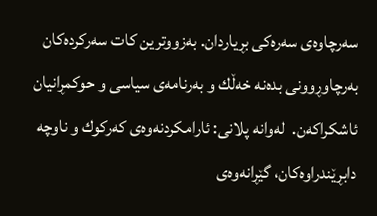سه‌رچاوه‌ی سه‌ره‌كی بڕياردان. به‌زووترين كات سه‌ركرده‌كان به‌رچاوڕوونی بده‌نه‌ خه‌ڵك و به‌رنامه‌ی سياسی و حوكمڕانیان ئاشكراكه‌ن.  له‌وانه‌ پلانی: ئارامكردنه‌وه‌ی كه‌ركوك و ناوچه‌ دابڕێندراوه‌كان، گێڕانه‌وه‌ی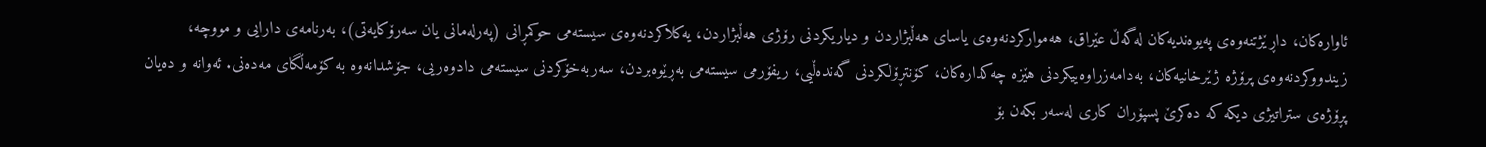ئاواره‌كان، داڕێژتنه‌وه‌ی په‌يوه‌نديه‌كان له‌گه‌ڵ عێراق، هه‌مواركردنه‌وه‌ی ياسای هه‌ڵبژاردن و دياريكردنی رۆژی هه‌ڵبژاردن، يه‌كلاكردنه‌وه‌ی سيسته‌می حوكمڕانی (په‌رله‌مانی يان سه‌رۆكايه‌تی)، به‌رنامه‌ی دارايی و مووچه‌، زيندووكردنه‌وه‌ی‌ پرۆژه‌ ژێرخانيه‌كان، به‌دامه‌زراوه‌ييكردنی هێزه‌ چه‌كداره‌كان‌، كۆنتڕۆلكردنی گه‌نده‌ڵيی، ريفۆرمی سيسته‌می به‌ڕێوه‌بردن، سه‌ربه‌خۆكردنی سيسته‌می دادوه‌ريی، جۆشدانه‌وه‌ به‌ كۆمه‌ڵگای مه‌ده‌نی. ئه‌وانه‌ و ده‌يان پڕۆژه‌ی ستراتيژی ديكه‌ كه‌ ده‌كرێ پسپۆران كاری له‌سه‌ر بكه‌ن بۆ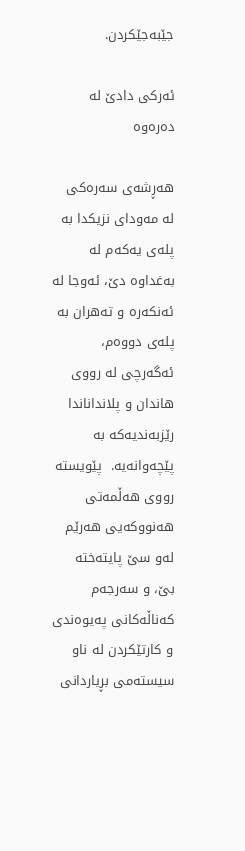جێبه‌جێكردن.

ئه‌ركی دادێ له‌ ده‌ره‌وه‌

هه‌ڕ‌‌شه‌ی سه‌ره‌كی له‌ مه‌ودای نزيكدا به‌ پله‌ی يه‌كه‌م له‌ به‌غداوه‌ دێ، ئه‌وجا له‌ ئه‌نكه‌ره‌ و ته‌هران به‌ پله‌ی دووه‌م، ئه‌گه‌رچی له‌ رووی هاندان و پلانداناندا رێزبه‌نديه‌كه‌ به‌ پێچه‌وانه‌يه.  پێويسته رووی هه‌ڵمه‌تی هه‌نووكه‌يی هه‌رێم له‌و سێ پايته‌خته‌ بێ، و سه‌رجه‌م كه‌ناڵه‌كانی په‌يوه‌ندی و كارتێكردن له‌ ناو سيسته‌می بڕياردانی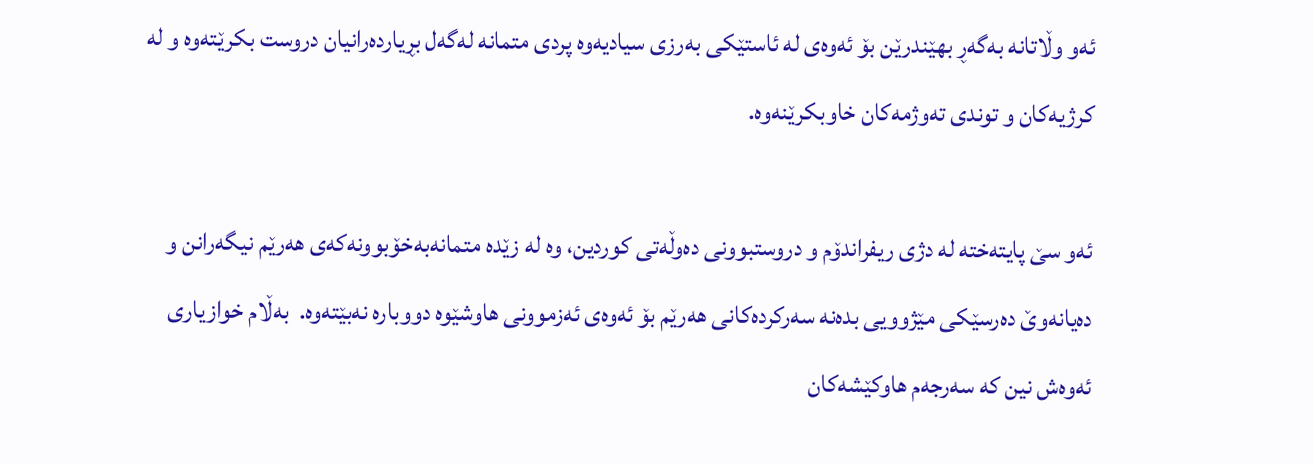ئه‌و وڵاتانه‌ به‌گه‌ڕ بهێندرێن بۆ ئه‌وه‌ی له‌ ئاستێكی به‌رزی سياديه‌وه‌ پردی متمانه‌ له‌گه‌ل بڕيارده‌رانيان دروست بكرێته‌وه‌ و له‌ كرژيه‌كان و توندی ته‌وژمه‌كان خاوبكرێنه‌وه‌.

ئه‌و سێ پايته‌خته‌ له‌ دژی‌ ريفراندۆم و دروستبوونی ده‌وڵه‌تی كوردين، وه‌ له‌ زێده‌ متمانه‌به‌خۆبوونه‌كه‌ی هه‌رێم نيگه‌رانن و ده‌يانه‌وێ ده‌رسێكی مێژوويی بده‌نه‌ سه‌ركرده‌كانی هه‌رێم بۆ ئه‌وه‌ی ئه‌زموونی هاوشێوه‌ دووباره‌ نه‌بێته‌وه.  به‌ڵام خوازياری ئه‌وه‌ش نين كه‌ سه‌رجه‌م هاوكێشه‌كان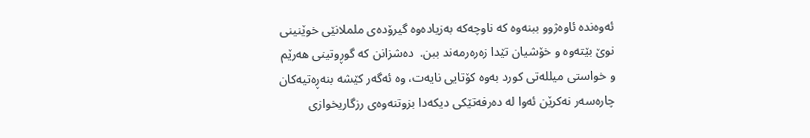ئه‌وه‌نده‌ ئاوه‌ژوو ببنه‌وه‌ كه‌ ناوچه‌كه‌ به‌زياده‌وه‌ گيرۆده‌ی ململانێی خوێنينی نوێ بێته‌وه‌ و خۆشيان تێدا زه‌ره‌رمه‌ند ببن‌.  ده‌شزانن كه‌ گوڕوتينی هه‌رێم و خواستی ميلله‌تی كورد به‌وه‌ كۆتايی نايه‌ت، وه‌ ئه‌گه‌ر كێشه‌ بنه‌ڕه‌تيه‌كان چاره‌سه‌ر نه‌كرێن ئه‌وا له‌ ده‌رفه‌تێكی ديكه‌دا بزوتنه‌وه‌ی رزگاريخوازی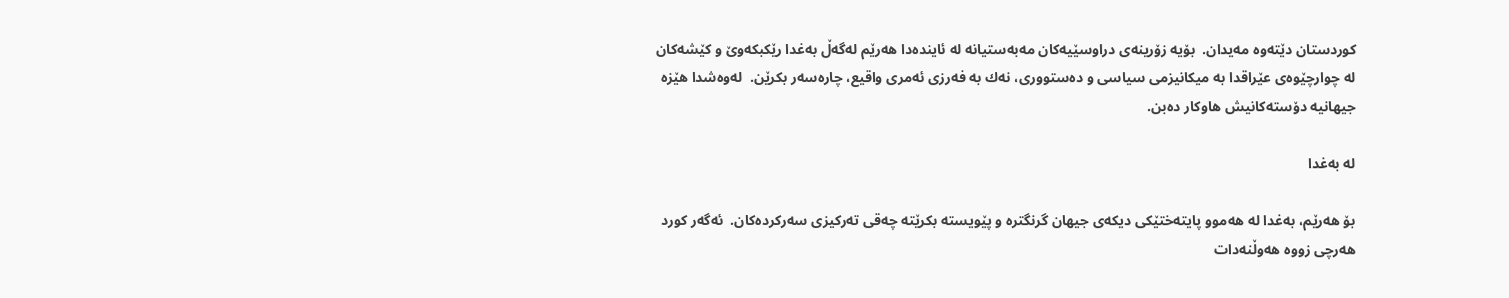كوردستان دێته‌وه‌ مه‌يدان.  بۆيه‌ زۆرينه‌ی دراوسێيه‌كان مه‌به‌ستيانه‌ له‌ ئاينده‌دا هه‌رێم له‌گه‌ڵ به‌غدا رێكبكه‌وێ و كێشه‌كان له‌ چوارچێوه‌ی عێراقدا به‌ ميكانيزمی سياسی و ده‌ستووری، نه‌ك به‌ فه‌رزی ئه‌مری واقيع، چاره‌سه‌ر بكرێن.  له‌وه‌شدا هێزه‌ جيهانيه‌ دۆسته‌كانيش هاوكار ده‌بن.

له‌ به‌غدا

بۆ هه‌رێم، به‌غدا له‌ هه‌موو پايته‌ختێكی ديكه‌ی جيهان گرنگتره‌ و پێويسته‌ بكرێته‌ چه‌قی ته‌ركيزی سه‌ركرده‌كان.  ئه‌گه‌ر كورد هه‌رچی زووه‌ هه‌وڵنه‌دات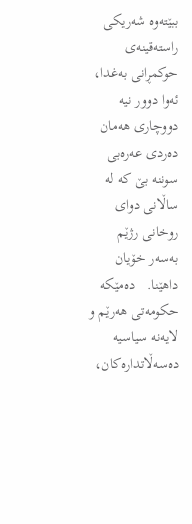ببێته‌وه‌‌ شه‌ريكی راسته‌قينه‌ی حوكمڕانی به‌غدا، ئه‌وا دوور نيه‌ دووچاری هه‌مان ده‌ردی عه‌ره‌بی سوننه‌ بێ كه‌ له‌ ساڵانی دوای روخانی رژێم به‌سه‌ر خۆيان داهێنا.   ده‌مێكه‌ حكومه‌تی هه‌رێم و لايه‌نه‌ سياسيه‌ ده‌سه‌ڵاتداره‌كان،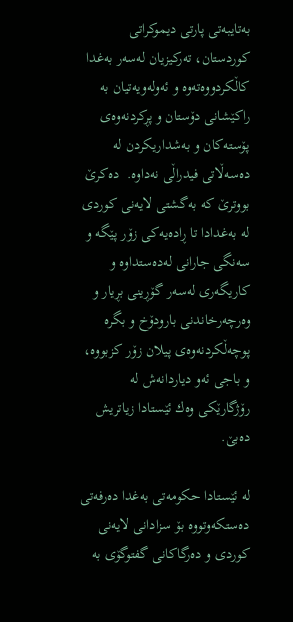به‌تايبه‌تی پارتی ديموكراتی كوردستان، ته‌ركيزیان له‌سه‌ر به‌غدا كاڵكردووه‌ته‌وه‌ و ئه‌وله‌ويه‌تیان به‌ راكێشانی دۆستان و پڕكردنه‌وه‌ی پۆسته‌كان و به‌شداريكردن له‌ ده‌سه‌ڵاتی فيدراڵی نه‌داوه‌.  ده‌كرێ بووترێ كه‌ به‌گشتی لايه‌نی كوردی له‌ به‌غدادا تا ڕاده‌يه‌كی زۆر پێگه‌ و سه‌نگی جارانی له‌ده‌ستداوه‌ و كاريگه‌ری له‌سه‌ر گۆڕينی بڕيار و وه‌رچه‌رخاندنی بارودۆخ و بگره‌ پوچه‌ڵكردنه‌وه‌ی پيلان زۆر كزبووه‌، و باجی ئه‌و دياردانه‌ش‌ له‌ رۆژگارێكی وه‌ك ئێستادا زياتريش ده‌بێ.

له‌ ئێستادا حكومه‌تی به‌غدا ده‌رفه‌تی ده‌ستكه‌وتووه‌ بۆ سزادانی لايه‌نی كوردی و ده‌رگاكانی گفتوگۆی به‌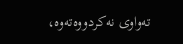ته‌واوی نه‌كردووه‌ته‌وه‌‌،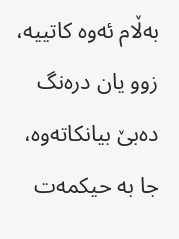به‌ڵام ئه‌وه‌ كاتييه‌، زوو يان دره‌نگ ده‌بێ بيانكاته‌وه، جا به‌ حيكمه‌ت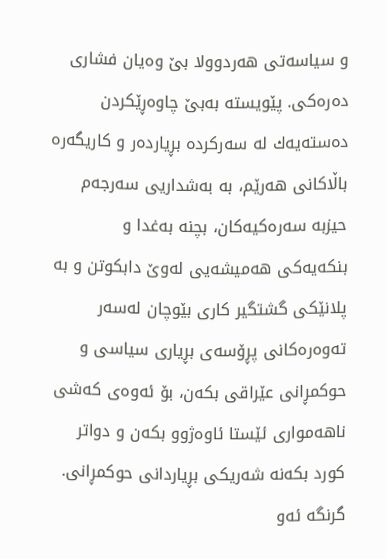و سياسه‌تی هه‌ردوولا بێ وه‌يان فشاری ده‌ره‌كی‌‌. پێويسته‌ به‌بێ چاوه‌ڕێكردن ده‌سته‌يه‌ك له‌ سه‌ركرده‌ بڕيارده‌ر و كاريگه‌ره باڵاكانی هه‌رێم، به‌ به‌شداريی سه‌رجه‌‌م حيزبه‌ سه‌ره‌كيه‌كان، بچنه‌ به‌غدا و بنكه‌يه‌كی هه‌ميشه‌يی له‌وێ دابكوتن و به‌ پلانێكی گشتگير كاری بێوچان له‌سه‌ر ته‌وه‌ره‌كانی پڕۆسه‌ی بڕياری سياسی و حوكمڕانی عێراقی بكه‌ن، بۆ ئه‌وه‌ی كه‌شی ناهه‌مواری ئێستا ئاوه‌ژوو بكه‌ن و دواتر كورد بكه‌نه‌ شه‌ريكی بڕياردانی حوكمڕانی.  گرنگه‌ ئه‌و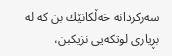سه‌ركردانه‌ خه‌ڵكانێك بن كه‌ له‌ بڕياری لوتكه‌يی نزيكبن،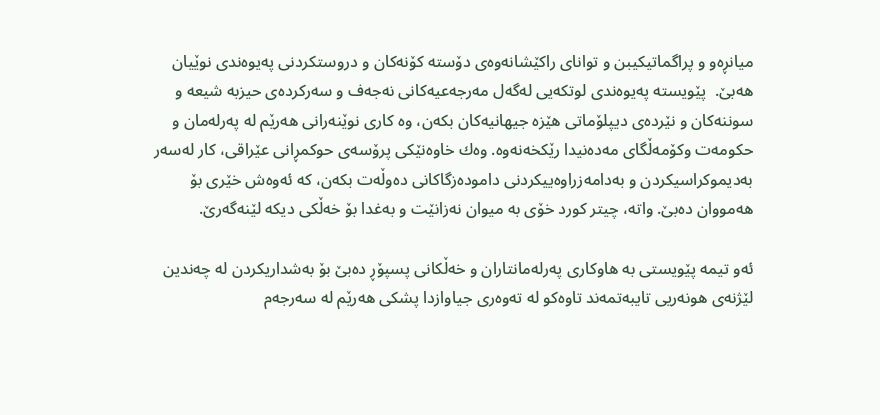ميانڕه‌و و پراگماتيكیبن و توانای راكێشانه‌وه‌ی دۆسته‌ كۆنه‌كان و دروستكردنی په‌يوه‌ندی نوێيان هه‌بێ.  پێويسته‌‌ په‌يوه‌ندی لوتكه‌يی له‌گه‌ل مه‌رجه‌عيه‌كانی نه‌جه‌ف و سه‌ركرده‌ی حيزبه‌ شيعه‌ و سوننه‌كان و نێرده‌ی ديپلۆماتی هێزه‌ جيهانيه‌كان بكه‌ن، وه‌ كاری نوێنه‌رانی هه‌رێم له‌ په‌رله‌مان و حكومه‌ت وكۆمه‌ڵگای مه‌ده‌نيدا رێكخه‌نه‌وه‌. وه‌ك خاوه‌نێكی پرۆسه‌ی حوكمڕانی عێراقی، كار لەسەر بەدیموکراسیکردن و به‌دامه‌زراوه‌ييكردنی دامودەزگاکانی دەوڵەت بكه‌ن، كه‌ ئه‌وه‌ش خێری بۆ هه‌مووان ده‌بێ. واته‌، چيتر كورد خۆی به‌ ميوان نه‌زانێت و به‌غدا بۆ خه‌ڵكی ديكه‌ لێنه‌گه‌رێ.

ئه‌و تيمه‌ پێويستی به‌ هاوكاری په‌رله‌مانتاران و خه‌ڵكانی پسپۆڕ ده‌بێ بۆ به‌شداریكردن له‌ چه‌ندين لێژنه‌ی هونه‌ريی تايبه‌تمه‌ند تاوه‌كو له‌ ته‌وه‌ری جياوازدا پشكی هه‌رێم له‌ سه‌رجه‌م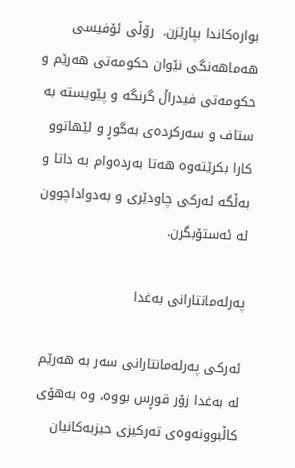بواره‌كاندا بپارێزن.  رۆڵی ئۆفيسی هه‌ماهه‌نگی نێوان حكومه‌تی هه‌رێم و حكومه‌تی فيدراڵ گرنگه‌ و پێويسته‌ به‌ ستاف و سه‌ركرده‌ی به‌گوڕ و لێهاتوو كارا بكرێته‌وه هه‌تا به‌رده‌وام به‌ داتا و به‌ڵگه‌‌ ئه‌ركی چاودێری و به‌دواداچوون له‌ ئه‌ستۆبگرن.

په‌رله‌مانتارانی به‌غدا

ئه‌ركی په‌رله‌مانتارانی سه‌ر به‌ هه‌رێم له‌ به‌غدا زۆر قوڕس بووه‌، وه‌ به‌هۆی كاڵبوونه‌وه‌ی ته‌ركيزی حيزبه‌كانيان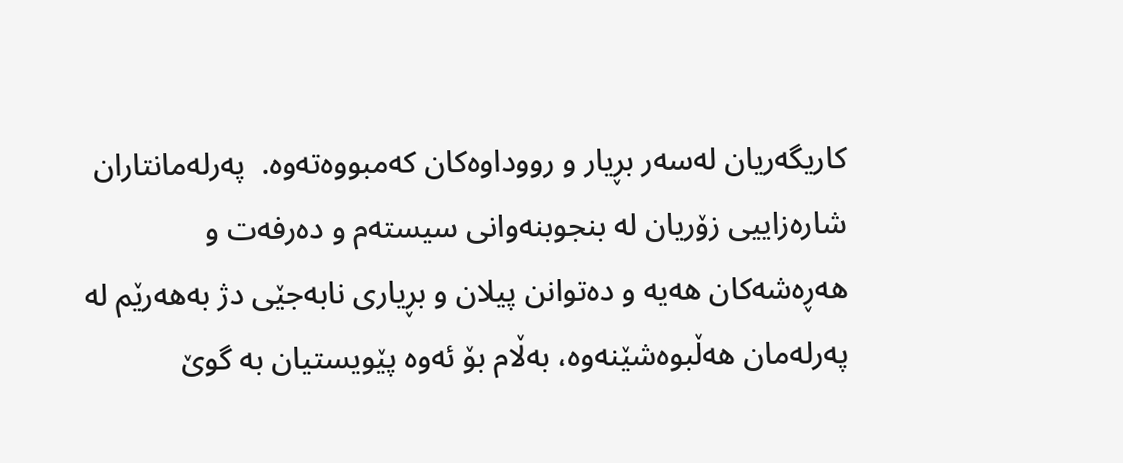كاريگه‌ریان‌ له‌سه‌ر بڕيار و رووداوه‌كان كه‌مبووه‌ته‌وه‌.  په‌رله‌مانتاران شاره‌زاييی زۆريان له‌ بنجوبنه‌وانی سيسته‌م و ده‌رفه‌ت و هه‌ڕه‌شه‌كان هه‌‌يه‌ و ده‌توانن پيلان و بڕياری نابه‌جێی دژ به‌هه‌رێم له‌ په‌رله‌مان هه‌ڵبوه‌شێنه‌وه‌، به‌ڵام بۆ ئه‌وه‌ پێويستيان به‌ گوێ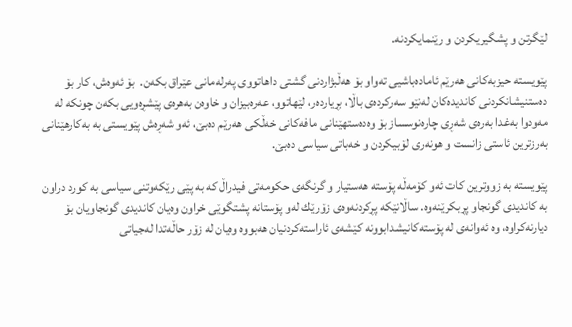لێگرتن و پشگيریكردن و رێنمايكردنه‌‌.

پێويسته‌ حيزبه‌كانی هه‌رێم ئاماده‌باشيی‌ ته‌واو بۆ هه‌ڵبژاردنی گشتی داهاتووی په‌رله‌مانی عێراق بكه‌ن.  بۆ ئه‌وه‌ش، كار بۆ ده‌ستنيشانكردنی كانديده‌كان له‌نێو سه‌ركرده‌ی باڵا‌، بڕيارده‌ر، لێهاتوو، عه‌ره‌بيزان و خاوه‌ن به‌هره‌ی پێشڕه‌ويی بكه‌ن چونكه‌ له‌ مه‌ودوا به‌غدا به‌ره‌ی شه‌ڕی چاره‌نوسساز بۆ وه‌ده‌ستهێنانی مافه‌كانی خه‌ڵكی هه‌رێم ده‌بێ، ئه‌و شه‌ڕه‌ش پێويستی به‌ به‌كارهێنانی‌ به‌رزترين ئاستی زانست و هونه‌ری لۆبيكردن و خه‌باتی سياسی ده‌بێ.

پێويسته‌ به‌ زووترين كات ئه‌و كۆمه‌ڵه‌ پۆسته‌ هه‌ستيار و گرنگه‌ی حكومه‌تی فيدراڵ كه‌ به‌ پێی‌ رێكه‌وتنی سياسی به‌ كورد دراون به‌ كانديدی گونجاو پڕبكرێنه‌وه‌. ساڵانێكه‌ پڕكردنه‌وه‌ی زۆرێك له‌و پۆستانه‌ پشتگوێی خراون وه‌يان كانديدی گونجاویان بۆ ديارنه‌كراوه‌‌، وه‌ ئه‌وانه‌ی له‌ پۆسته‌كانيشدابوونه‌ كێشه‌ی ئاراسته‌كردنيان هه‌بووه‌ وه‌يان له‌ زۆر حاڵه‌تدا له‌جياتی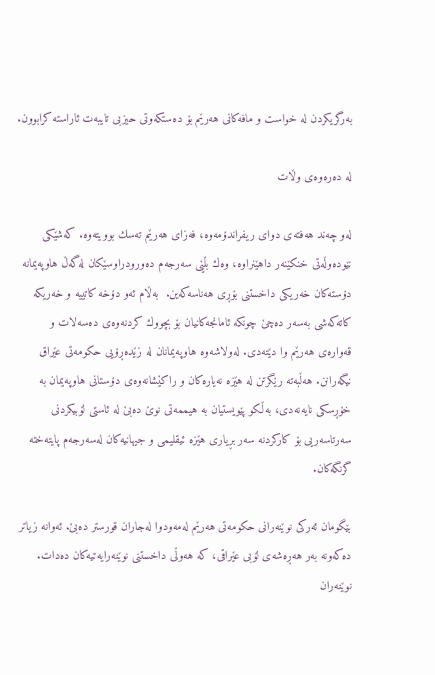به‌رگريكردن له‌ خواست و مافه‌كانی هه‌رێم بۆ ده‌ستكه‌وتی حيزبی تايبه‌ت ئاراسته‌ ‌كرابوون.

له‌ ده‌ره‌وه‌ی وڵات

له‌و چه‌ند هه‌فته‌ی دوای ريفراندۆمه‌وه‌، فه‌زای هه‌رێم ته‌سك بوويته‌‌وه‌. كه‌شێكی نێوده‌وڵه‌تی خنكێنه‌ر داهێنراوه‌، وه‌ك بڵێی سه‌رجه‌م ده‌ورودراوسێكان له‌گه‌ڵ هاوپه‌يمانه‌ دۆسته‌كان خه‌ريكی داخستنی بۆڕی هه‌ناسه‌كه‌ين.  به‌ڵام ئه‌و دۆخه‌ كاتييه‌ و خه‌ريكه‌ كاته‌كه‌شی به‌سه‌ر ده‌چێ چونكه‌ ئامانجه‌كانيان بۆ بچووك كردنه‌وه‌ی ده‌سه‌لات و قه‌واره‌ی هه‌رێم وا دێته‌دی. له‌ولاشه‌وه‌ هاوپه‌يمانان له‌ زێده‌ڕۆيی حكومه‌تی عێراق نيگه‌رانن. هه‌ڵبه‌ته‌‌ رێگرتن له‌ هێزه‌ نه‌ياره‌كان و راكێشانه‌وه‌ی دۆستانی هاوپه‌يمان به‌ خۆڕسكی نايه‌نه‌دی، به‌ڵكو پێويستیان به‌ هيممه‌تی نوێ ده‌بێ له‌ ئاستی لۆبيكردنی سه‌رتاسه‌ريی بۆ كاركردنه‌ سه‌ر بڕياری هێزه‌ ئيقليمی و جيهانيه‌كان له‌سه‌رجه‌م پايته‌خته‌ گرنگه‌كان.

بێگومان ئه‌ركی نوێنه‌رانی حكومه‌تی هه‌رێم له‌مه‌ودوا له‌جاران قورستر ده‌بێ. ئه‌وانه‌ زياتر ده‌كه‌ونه‌ به‌ر هه‌ڕه‌شه‌ی لۆبی عێراقی، كه‌ هه‌وڵی داخستنی نوێنه‌رايه‌تيه‌كان ده‌دات.  نوێنه‌ران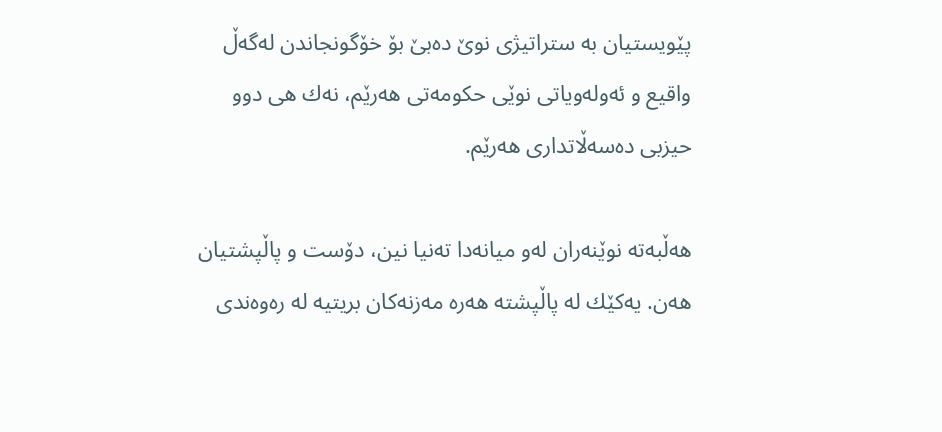پێويستيان به‌ ستراتيژی نوێ ده‌بێ‌ بۆ خۆگونجاندن له‌گه‌ڵ واقيع و ئه‌وله‌وياتی نوێی حكومه‌تی هه‌رێم، نه‌ك هی دوو حيزبی ده‌سه‌ڵاتداری هه‌رێم.

هه‌ڵبه‌ته‌ نوێنه‌ران له‌و ميانه‌دا ته‌نيا نين، دۆست و پاڵپشتيان هه‌ن. يه‌كێك له‌ پاڵپشته‌ هه‌ره‌ مه‌زنه‌كان بريتيه‌ له‌ ره‌وه‌ندی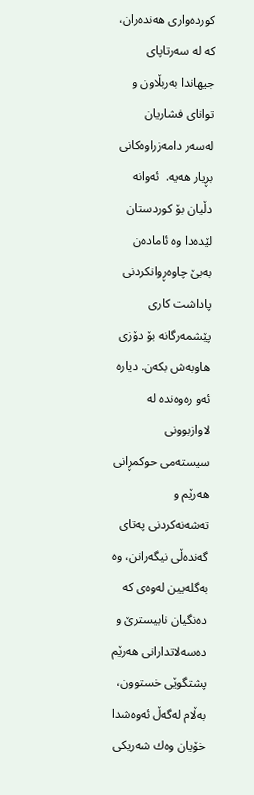كورده‌واری هه‌نده‌ران، كه‌ له‌ سه‌رتاپای جيهاندا به‌ربڵاون و توانای فشاريان له‌سه‌ر دامه‌زراوه‌كانی بڕيار هه‌يه‌.  ئه‌وانه‌ دڵیان بۆ كوردستان لێده‌دا وه‌ ئاماده‌ن به‌بێ چاوه‌ڕوانكردنی پاداشت كاری پێشمه‌رگانه‌ بۆ دۆزی هاوبه‌ش بكه‌ن. دياره‌ ئه‌و ره‌وه‌نده‌ له‌ لاوازبوونی سيسته‌می حوكمڕانی هه‌رێم و ته‌شه‌نه‌كردنی په‌تای گه‌نده‌ڵی نيگه‌رانن، وه‌ به‌گله‌يين له‌وه‌ی كه‌ ده‌نگيان نابيسترێ و ده‌سه‌لاتدارانی هه‌رێم پشتگوێی خستوون، به‌ڵام له‌گه‌ڵ ئه‌وه‌شدا خۆيان وه‌ك شه‌ريكی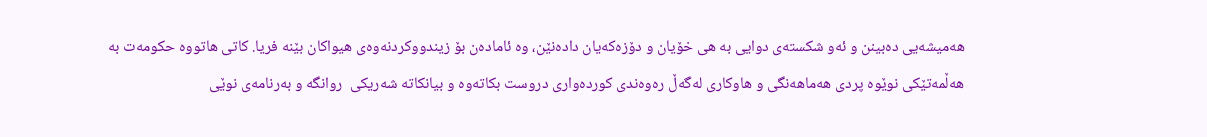هه‌ميشه‌يی ده‌بينن و ئه‌و شكسته‌ی دوايی به‌ هی خۆیان و دۆزه‌كه‌یان داده‌نێن، وه‌ ئاماده‌ن‌ بۆ زيندووكردنه‌وه‌ی هيواكان بێنه‌ فريا. كاتی هاتووه‌ حكومه‌ت به‌ هه‌ڵمه‌تێكی نوێوه‌ پردی هه‌ماهه‌نگی و هاوكاری له‌گه‌ڵ ره‌وه‌ندی كورده‌واری دروست بكاته‌وه‌ و بيانكاته‌ شه‌ريكی  روانگه‌ و به‌رنامه‌ی نوێی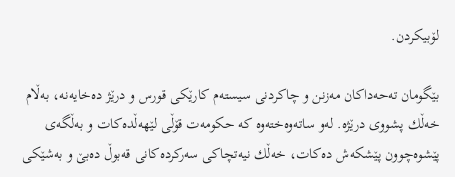لۆبیكردن.

بێگومان ته‌حه‌داكان مه‌زنن و‌ چاكردنی سيسته‌م كارێكی قورس‌ و درێژ ده‌خايه‌نه، به‌ڵام خه‌ڵك پشووی درێژه‌. له‌و ساته‌وه‌خته‌وه‌ كه‌ حكومه‌ت قۆڵی لێهه‌ڵده‌كات و به‌ڵگه‌ی پێشوه‌چوون پێشكه‌ش ده‌كات، خه‌ڵك نيه‌تچاكی سه‌ركرده‌كانی قه‌بوڵ ده‌بێ و به‌شێكی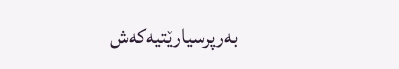به‌رپرسيارێتيه‌كه‌ش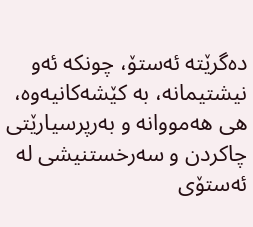ده‌گرێته‌ ئه‌ستۆ، چونكه‌ ئه‌و نيشتيمانه، به‌ كێشه‌كانيه‌وه‌، هی هه‌مووانه‌ و به‌رپرسيارێتی چاكردن و سه‌رخستنيشی له‌ ئه‌ستۆی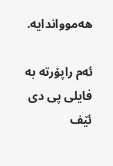هه‌موواندايه‌.

ئەم راپۆرتە بە فایلی پی دی ئێف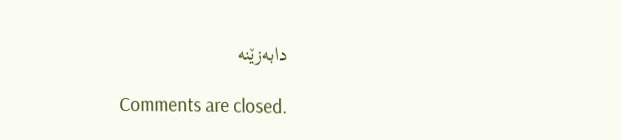دابەزێنە

Comments are closed.